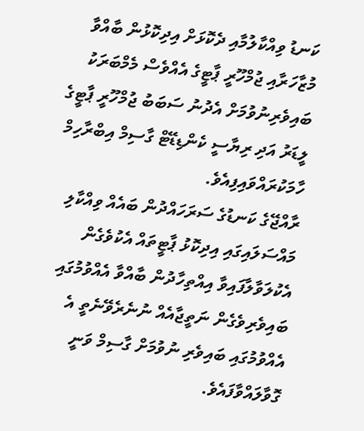ކަނޑު ވިއްކާލުމާއި ދެކޮޅަށް އިދިކޮޅުން ބާއްވާ މުޒާހަރާއި ޖުމްހޫރީ ޕާޓީގެ އެއްވެސް މެމްބަރަކު ބައިވެރިނުވުމަށް އެދުނު ސަބަބު ޖުމްހޫރީ ޕާޓީގެ ލީޑަރު އަދި ރިޔާސީ ކެންޑިޑޭޓް ގާސިމް އިބްރާހިމް ހާމަކުރައްވައިފިއެވެ.
ރާއްޖޭގެ ކަނޑުގެ ސަރަހައްދުން ބައެއް ވިއްކާލި މައްސަލައިގައި އިދިކޮޅު ޕާޓީތައް އެކުވެގެން އެކުލަވާލާފައިވާ އިއްތިހާދުން ބާއްވާ އެއްވުމުގައި ބައިވެރިވެގެން ނަތީޖާއެއް ނުނެރެވޭނެތީ އެ އެއްވުމުގައި ބައިވެރި ނުވުމަށް ގާސިމް ވަނީ ގޮވާލައްވާފައެވެ.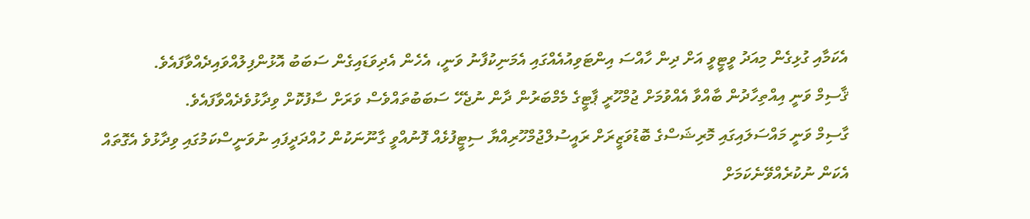އެކަމާއި ގުޅިގެން މިއަދު ވީޓީވީ އަށް ދިން ހާއްސަ އިންޓަވިއުއެއްގައި އެމަނިކުފާނު ވަނީ، އެހެން އެދިވަޑައިގެން ސަބަބު އޮޅުންފިލުއްވައިދެއްވާފައެވެ.
ޤާސިމް ވަނީ އިއްތިހާދުން ބާއްވާ އެއްވުމަށް ޖުމްހޫރީ ޕާޓީގެ މެމްބަރުން ދާން ނުޖެހޭ ސަބަބުތައްވެސް ވަރަށް ސާފުކޮށް ވިދާޅުވެދެއްވާފައެވެ.
ގާސިމް ވަނީ މައްސަލައިގައި މޮރިޝަސްގެ ބޮޑުވަޒީރަށް ރައީސުލްޖުމްހޫރިއްޔާ ސިޓީފުޅެއް ފޮނުއްވީ ގާނޫނަކުން ހުއްދަދީފައި ނުވަނީސްކަމުގައި ވިދާޅުވެ އެގޮތައް އެކަން ނުކުރެއްވޭނެކަމަށް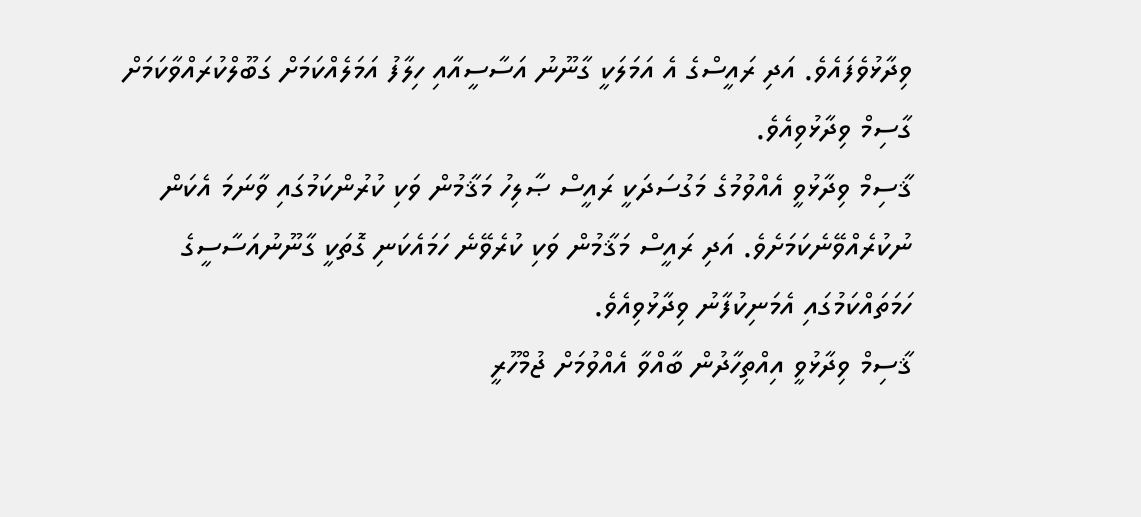ވިދާޅުވެފައެވެ. އަދި ރައީސްގެ އެ އަމަލަކީ ގާނޫނު އަސާސީއާއި ހިލާފު އަމަލެއްކަމަށް ގަބޫލްކުރައްވާކަމަށް ގާސިމް ވިދާޅުވިއެވެ.
ޤާސިމް ވިދާޅުވީ އެއްވުމުގެ މަގުސަދަކީ ރައީސް ޞާލިހު މަޤާމުން ވަކި ކުރުންކަމުގައި ވާނަމަ އެކަން ނުކުރެއްވޭނެކަމަށެވެ. އަދި ރައީސް މަޤާމުން ވަކި ކުރެވޭނެ ހަމައެކަނި ގޮތަކީ ގާނޫނުއަސާސީގެ ހަމަތައްކަމުގައި އެމަނިކުފާނު ވިދާޅުވިއެވެ.
ޤާސިމް ވިދާޅުވީ އިއްތިހާދުން ބާއްވާ އެއްވުމަށް ޖުމްހޫރީ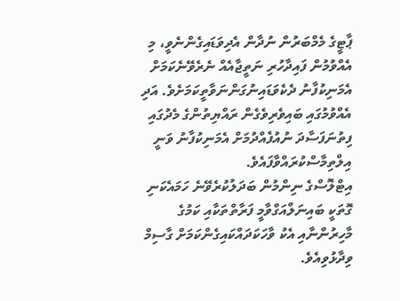ޕާޓީގެ މެމްބަރުން ނުދާން އެދިވަޑައިގެންނެވީ، މި އެއްވުމުން ފައިދާހުރި ނަތީޖާއެއް ނެރެވޭނެކަމަށް އެމަނިކުފާނު ދެކެވަޑައިނުގަންނަވާތީކަމަށެވެ. އަދި އެއްވުމުގައި ބައިވެރިވެގެން ރައްޔިތުންގެ މެދުގައި ފިތުނަފަސާދަ ނުއުފެއްދުމަށް އެމަނިކުފާނު ވަނީ އިލްތިމާސްކުރައްވާފައެވެ.
އިޓްލޮސްގެ ނިންމުން ބަދަލުކުރެވޭނެ ހަމައެކަނި ގޮތަކީ ބައިނަލްއަގްވާމީ ފަރާތްތަކާއި ކަމުގެ މާހިރުންނާއި އެކު ވާހަކަދައްކައިގެންކަމަށް ގާސިމް ވިދާޅުވިއެވެ.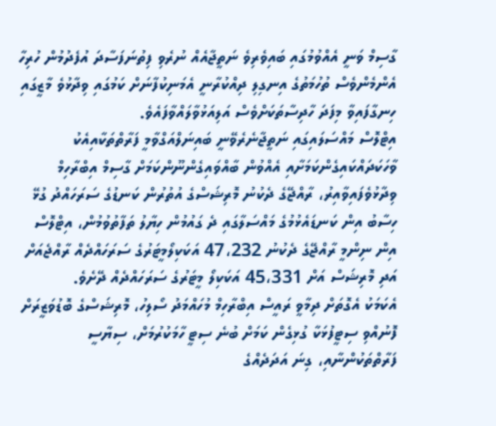ގާސިމް ވަނީ އެއްވުމުގައި ބައިވެރިވެ ނަތީޖާއެއް ނުރެވި ފިތުނަފަސާދަ އުފެދުމުން ހުރިހާ އެންމެންވެސް ތުހުމަތުގެ އިނގިލި ދިއްކުރާނީ އެމަނިކުފާނަށް ކަމުގައި ވިދާޅުވެ މާޒީގައި ހިނގާފައިވާ މިފަދަ ހާދިސާތަކަށްވެސް އަލިއަޅުވާލައްވާފައެވެ.
އިޓްލޮސް މައްސަލައިގައި ނަތީޖާނެރެވޭނީ ބައިނަލްއަގްވާމީ ފަރާތްތަކާއިއެކު ވާހަކަދައްކައިގެންކަމަށާއި އެއްވުން ބާއްވައިގެންނޫންކަމަށް ގާސިމް އިބްރާހިމް ވިދާޅުވެފައިވާއިރު، ރާއްޖޭގެ ދެކުނު މޮރިޝަސްގެ އުތުރުން ކަނޑުގެ ސަރަހައްދު ގުޅޭ ހިސާބު އިން ކަނޑައެޅުމުގެ މައްސަލާގައި ދެ ގައުމުން ހިޔާލު ތަފާތުވުމުން، އިޓްލޮސް އިން ނިންމީ ރާއްޖޭގެ ދެކުނު 47،232 އަކަކިލޯމީޓަރުގެ ސަރަހައްދެއް ރާއްޖެއަށް އަދި މޮރިޝަސް އަށް 45،331 އަކަކިލޯ މީޓަރުގެ ސަރަހައްދެއް ދޭށެވެ.
އެކަމަކު އެގޮތަށް ދިމާވީ ރައީސް އިބްރާހިމް މުހައްމަދު ސޯލިހު، މޮރިޝަސްގެ ބޮޑުވަޒީރަށް ފޮނުއްވި ސިޓީފުޅަކާ ގުޅިގެން ކަމަށް ބުނެ ސިޓީ ހާމަކުރުމަށް، ސިޔާސީ ފަރާތްތަކުންނާއި، ގިނަ އަދަދެއްގެ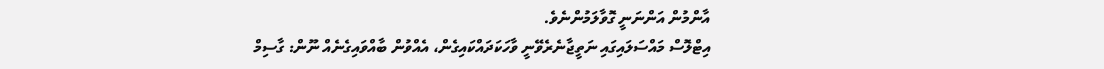އާންމުން އަންނަނީ ގޮވާލަމުންނެވެ.
އިޓްލޮސް މައްސަލައިގައި ނަތީޖާނެރެވޭނީ ވާހަކަދައްކައިގެން، އެއްވުން ބާއްވައިގެނެއް ނޫން: ގާސިމް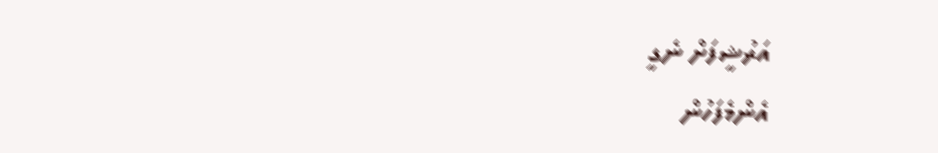އަރުޝީފަށް ނެގީ
އެންމެފަހުން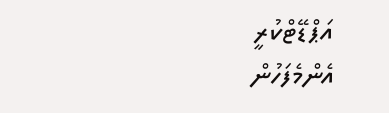އަޕްޑޭޓްކުރީ
އެންމެފަހުން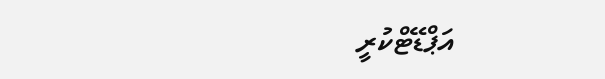އަޕްޑޭޓްކުރީ